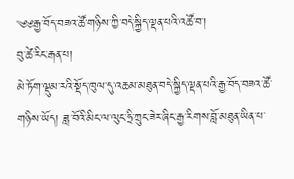༄༅རྒྱ་བོད་བཟའ་ཚོ་གཉིས་ཀྱི་བདེ་སྐྱིད་ལྡན་པའི་འཚོ་བ་།
བུ་ཚེ་རིང་རྒན་པ།
མེ་ཏོག་ལྡུམ་རའི་སྡོད་ཁུལ་དུ་འཆམ་མཐུན་བདེ་སྐྱིད་ལྡན་པའི་རྒྱ་བོད་བཟའ་ཚོ་གཉིས་ཡོད། ཟླ་བོའི་མིང་ལ་ལུང་ཧྲི་ཀྲུང་ཟེར་ཞིང་རྒྱ་རིགས་བློ་མཐུན་ཡིན་པ་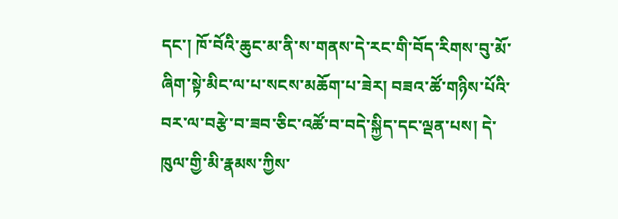དང་། ཁོ་བོའི་ཆུང་མ་ནི་ས་གནས་དེ་རང་གི་བོད་རིགས་བུ་མོ་ཞིག་སྟེ་མིང་ལ་པ་སངས་མཆོག་པ་ཟེར། བཟའ་ཚོ་གཉིས་པོའི་བར་ལ་བརྩེ་བ་ཟབ་ཅིང་འཚོ་བ་བདེ་སྐྱིད་དང་ལྡན་པས། དེ་ཁུལ་གྱི་མི་རྣམས་ཀྱིས་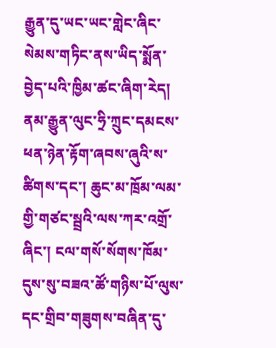རྒྱུན་དུ་ཡང་ཡང་གླེང་ཞིང་སེམས་གཏིང་ནས་ཡིད་སྨོན་བྱེད་པའི་ཁྱིམ་ཚང་ཞིག་རེད། ནམ་རྒྱུན་ལུང་ཧྲི་ཀྲུང་དམངས་ཕན་ཉེན་རྟོག་ཞབས་ཞུའི་ས་ཚིགས་དང་། ཆུང་མ་ཁྲོམ་ལམ་གྱི་གཙང་སྦྲའི་ལས་ཀར་འགྲོ་ཞིང་། ངལ་གསོ་སོགས་ཁོམ་དུས་སུ་བཟའ་ཚོ་གཉིས་པོ་ལུས་དང་གྲིབ་གཟུགས་བཞིན་དུ་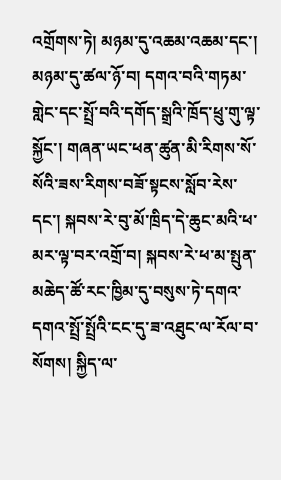འགྲོགས་ཏེ། མཉམ་དུ་འཆམ་འཆམ་དང་། མཉམ་དུ་ཚལ་ཉོ་བ། དགའ་བའི་གཏམ་གླེང་དང་སྤྲོ་བའི་དགོད་སྒྲའི་ཁྲོད་ཕྲུ་གུ་ལྟ་སྐྱོང་། གཞན་ཡང་ཕན་ཚུན་མི་རིགས་སོ་སོའི་ཟས་རིགས་བཟོ་སྟངས་སློབ་རེས་དང་། སྐབས་རེ་བུ་མོ་ཁྲིད་དེ་ཆུང་མའི་ཕ་མར་ལྟ་བར་འགྲོ་བ། སྐབས་རེ་ཕ་མ་སྤུན་མཆེད་ཚོ་རང་ཁྱིམ་དུ་བསུས་ཏེ་དགའ་དགའ་སྤྲོ་སྤྲོའི་ངང་དུ་ཟ་འཐུང་ལ་རོལ་བ་སོགས། སྐྱིད་ལ་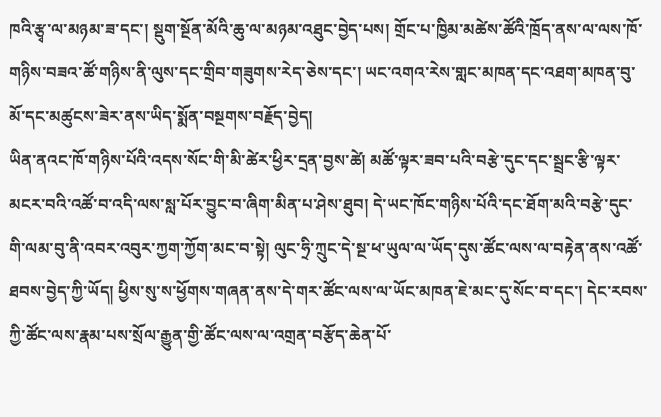ཁའི་རྩྭ་ལ་མཉམ་ཟ་དང་། སྡུག་སྔོན་མོའི་ཆུ་ལ་མཉམ་འཐུང་བྱེད་པས། གྲོང་པ་ཁྱིམ་མཚེས་ཚོའི་ཁྲོད་ནས་ལ་ལས་ཁོ་གཉིས་བཟའ་ཚོ་གཉིས་ནི་ལུས་དང་གྲིབ་གཟུགས་རེད་ཅེས་དང་། ཡང་འགའ་རེས་གླང་མཁན་དང་འཐག་མཁན་བུ་མོ་དང་མཚུངས་ཟེར་ནས་ཡིད་སྨོན་བསྔགས་བརྗོད་བྱེད།
ཡིན་ནའང་ཁོ་གཉིས་པོའི་འདས་སོང་གི་མི་ཚེར་ཕྱིར་དྲན་བྱས་ཚེ། མཚོ་ལྟར་ཟབ་པའི་བརྩེ་དུང་དང་སྦྲང་རྩི་ལྟར་མངར་བའི་འཚོ་བ་འདི་ལས་སླ་པོར་བྱུང་བ་ཞིག་མིན་པ་ཤེས་ཐུབ། དེ་ཡང་ཁོང་གཉིས་པོའི་དང་ཐོག་མའི་བརྩེ་དུང་གི་ལམ་བུ་ནི་འབར་འབུར་ཀྱག་ཀྱོག་མང་བ་སྟེ། ལུང་ཧྲི་ཀྲུང་དེ་སྔ་ཕ་ཡུལ་ལ་ཡོད་དུས་ཚོང་ལས་ལ་བརྟེན་ནས་འཚོ་ཐབས་བྱེད་ཀྱི་ཡོད། ཕྱིས་སུ་ས་ཕྱོགས་གཞན་ནས་དེ་གར་ཚོང་ལས་ལ་ཡོང་མཁན་ཇེ་མང་དུ་སོང་བ་དང་། དེང་རབས་ཀྱི་ཚོང་ལས་རྣམ་པས་སྲོལ་རྒྱུན་གྱི་ཚོང་ལས་ལ་འགྲན་བརྩོད་ཆེན་པོ་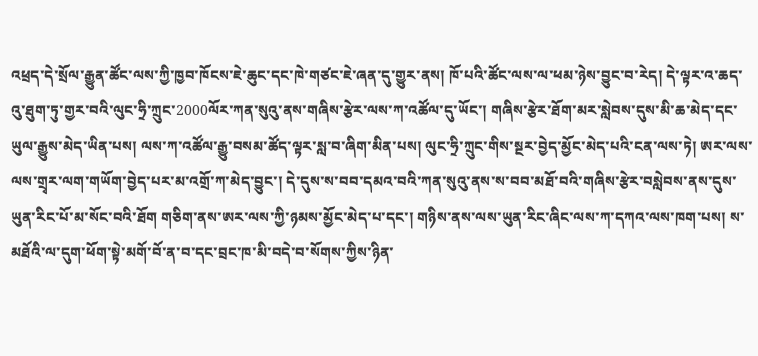འཕྲད་དེ་སྲོལ་རྒྱུན་ཚོང་ལས་ཀྱི་ཁྱབ་ཁོངས་ཇེ་ཆུང་དང་ཁེ་གཙང་ཇེ་ཞན་དུ་གྱུར་ནས། ཁོ་པའི་ཚོང་ལས་ལ་ཕམ་ཉེས་བྱུང་བ་རེད། དེ་ལྟར་འ་ཆད་འུ་ཐུག་ཏུ་གྱར་བའི་ལུང་ཧྲི་ཀྲུང་2000ལོར་ཀན་སུའུ་ནས་གཞིས་རྩེར་ལས་ཀ་འཚོལ་དུ་ཡོང་། གཞིས་རྩེར་ཐོག་མར་སླེབས་དུས་མི་ཆ་མེད་དང་ཡུལ་རྒྱུས་མེད་ཡིན་པས། ལས་ཀ་འཚོལ་རྒྱུ་བསམ་ཚོད་ལྟར་སླ་བ་ཞིག་མིན་པས། ལུང་ཧྲི་ཀྲུང་གིས་སྔར་བྱེད་མྱོང་མེད་པའི་ངན་ལས་ཏེ། ཨར་ལས་ལས་གྲྭར་ལག་གཡོག་བྱེད་པར་མ་འགྲོ་ཀ་མེད་བྱུང་། དེ་དུས་ས་བབ་དམའ་བའི་ཀན་སུའུ་ནས་ས་བབ་མཐོ་བའི་གཞིས་རྩེར་བསླེབས་ནས་དུས་ཡུན་རིང་པོ་མ་སོང་བའི་ཐོག གཅིག་ནས་ཨར་ལས་ཀྱི་ཉམས་མྱོང་མེད་པ་དང་། གཉིས་ནས་ལས་ཡུན་རིང་ཞིང་ལས་ཀ་དཀའ་ལས་ཁག་པས། ས་མཐོའི་ལ་དུག་ཕོག་སྟེ་མགོ་བོ་ན་བ་དང་བྲང་ཁ་མི་བདེ་བ་སོགས་ཀྱིས་ཉིན་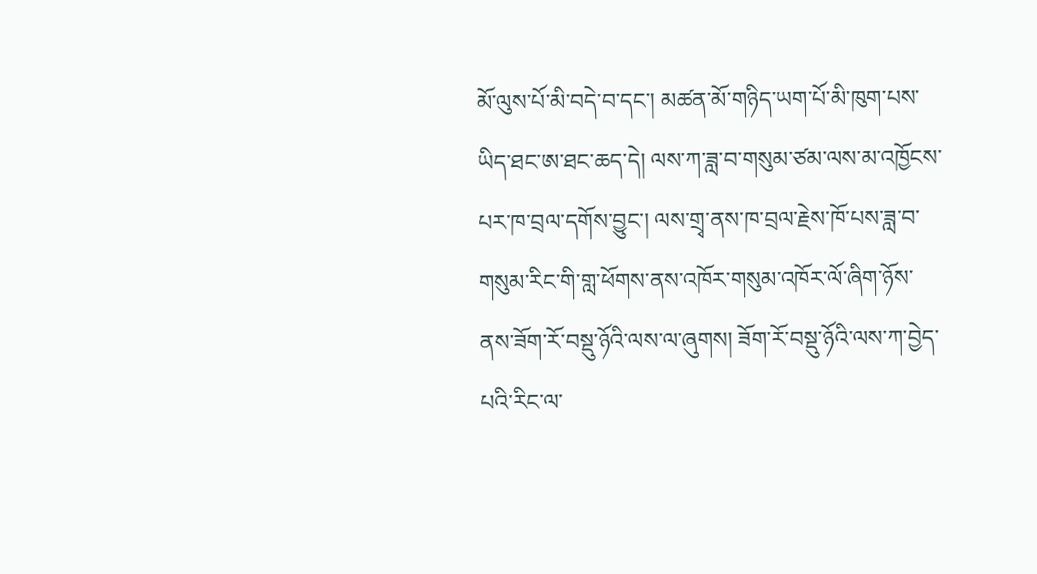མོ་ལུས་པོ་མི་བདེ་བ་དང་། མཚན་མོ་གཉིད་ཡག་པོ་མི་ཁུག་པས་ཡིད་ཐང་ཨ་ཐང་ཆད་དེ། ལས་ཀ་ཟླ་བ་གསུམ་ཙམ་ལས་མ་འཁྱོངས་པར་ཁ་བྲལ་དགོས་བྱུང་། ལས་གྲྭ་ནས་ཁ་བྲལ་རྗེས་ཁོ་པས་ཟླ་བ་གསུམ་རིང་གི་གླ་ཕོགས་ནས་འཁོར་གསུམ་འཁོར་ལོ་ཞིག་ཉོས་ནས་ཟོག་རོ་བསྡུ་ཉོའི་ལས་ལ་ཞུགས། ཟོག་རོ་བསྡུ་ཉོའི་ལས་ཀ་བྱེད་པའི་རིང་ལ་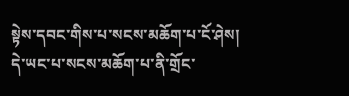སྟེས་དབང་གིས་པ་སངས་མཆོག་པ་ངོ་ཤེས།
དེ་ཡང་པ་སངས་མཆོག་པ་ནི་གྲོང་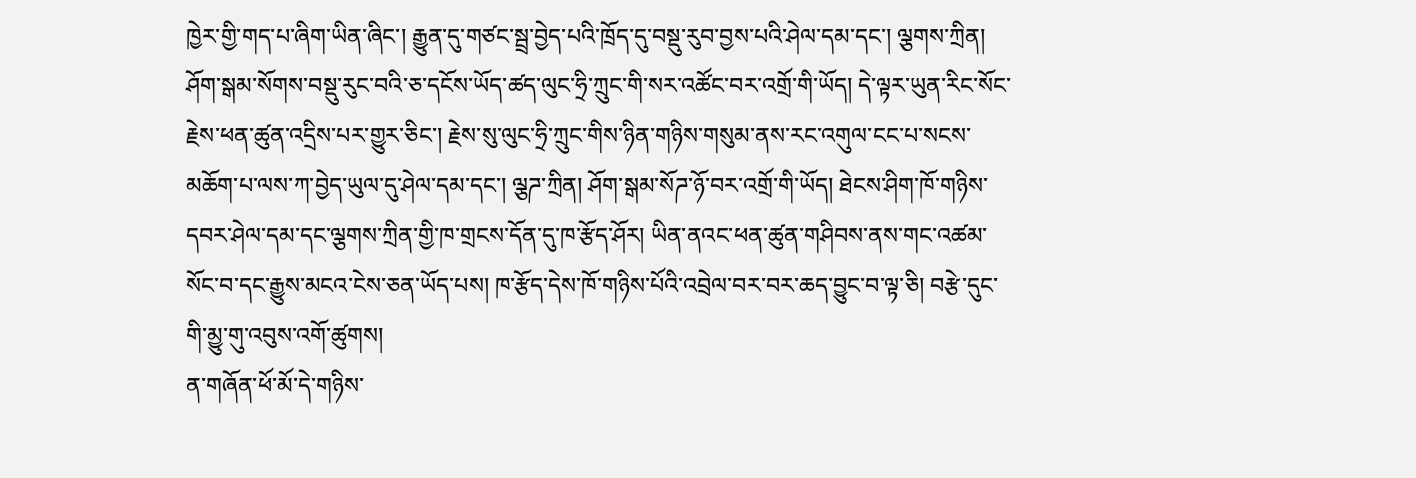ཁྱེར་གྱི་གད་པ་ཞིག་ཡིན་ཞིང་། རྒྱུན་དུ་གཙང་སྦྲ་བྱེད་པའི་ཁྲོད་དུ་བསྡུ་རུབ་བྱས་པའི་ཤེལ་དམ་དང་། ལྕགས་ཀྲིན། ཤོག་སྒམ་སོགས་བསྡུ་རུང་བའི་ཅ་དངོས་ཡོད་ཚད་ལུང་ཧྲི་ཀྲུང་གི་སར་འཚོང་བར་འགྲོ་གི་ཡོད། དེ་ལྟར་ཡུན་རིང་སོང་རྗེས་ཕན་ཚུན་འདྲིས་པར་གྱུར་ཅིང་། རྗེས་སུ་ལུང་ཧྲི་ཀྲུང་གིས་ཉིན་གཉིས་གསུམ་ནས་རང་འགུལ་ངང་པ་སངས་མཆོག་པ་ལས་ཀ་བྱེད་ཡུལ་དུ་ཤེལ་དམ་དང་། ལྕཌ་ཀྲིན། ཤོག་སྒམ་སོཌ་ཉོ་བར་འགྲོ་གི་ཡོད། ཐེངས་ཤིག་ཁོ་གཉིས་དབར་ཤེལ་དམ་དང་ལྕགས་ཀྲིན་གྱི་ཁ་གྲངས་དོན་དུ་ཁ་རྩོད་ཤོར། ཡིན་ནའང་ཕན་ཚུན་གཤིབས་ནས་གང་འཚམ་སོང་བ་དང་རྒྱུས་མངའ་ངེས་ཅན་ཡོད་པས། ཁ་རྩོད་དེས་ཁོ་གཉིས་པོའི་འབྲེལ་བར་བར་ཆད་བྱུང་བ་ལྟ་ཅི། བརྩེ་དུང་གི་མྱུ་གུ་འབུས་འགོ་ཚུགས།
ན་གཞོན་ཕོ་མོ་དེ་གཉིས་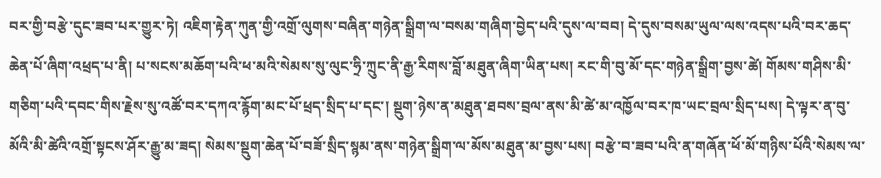བར་གྱི་བརྩེ་དུང་ཟབ་པར་གྱུར་ཏེ། འཇིག་རྟེན་ཀུན་གྱི་འགྲོ་ལུགས་བཞིན་གཉེན་སྒྲིག་ལ་བསམ་གཞིག་བྱེད་པའི་དུས་ལ་བབ། དེ་དུས་བསམ་ཡུལ་ལས་འདས་པའི་བར་ཆད་ཆེན་པོ་ཞིག་འཕྲད་པ་ནི། པ་སངས་མཆོག་པའི་ཕ་མའི་སེམས་སུ་ལུང་ཧྲི་ཀྲུང་ནི་རྒྱ་རིགས་བློ་མཐུན་ཞིག་ཡིན་པས། རང་གི་བུ་མོ་དང་གཉེན་སྒྲིག་བྱས་ཚེ། གོམས་གཤིས་མི་གཅིག་པའི་དབང་གིས་རྗེས་སུ་འཚོ་བར་དཀའ་རྙོག་མང་པོ་ཕྲད་སྲིད་པ་དང་། སྡུག་ཉེས་ན་མཐུན་ཐབས་བྲལ་ནས་མི་ཚེ་མ་འཁྱོལ་བར་ཁ་ཡང་བྲལ་སྲིད་པས། དེ་ལྟར་ན་བུ་མོའི་མི་ཚེའི་འགྲོ་སྟངས་ཤོར་རྒྱུ་མ་ཟད། སེམས་སྡུག་ཆེན་པོ་བཟོ་སྲིད་སྙམ་ནས་གཉེན་སྒྲིག་ལ་མོས་མཐུན་མ་བྱས་པས། བརྩེ་བ་ཟབ་པའི་ན་གཞོན་ཕོ་མོ་གཉིས་པོའི་སེམས་ལ་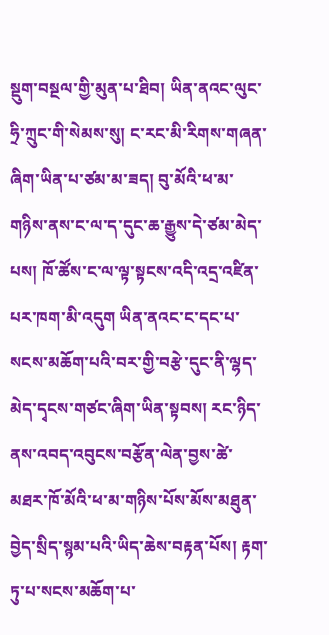སྡུག་བསྔལ་གྱི་མུན་པ་ཐིབ། ཡིན་ནའང་ལུང་ཧྲི་ཀྲུང་གི་སེམས་སུ། ང་རང་མི་རིགས་གཞན་ཞིག་ཡིན་པ་ཙམ་མ་ཟད། བུ་མོའི་ཕ་མ་གཉིས་ནས་ང་ལ་ད་དུང་ཆ་རྒྱུས་དེ་ཙམ་མེད་པས། ཁོ་ཚོས་ང་ལ་ལྟ་སྟངས་འདི་འདྲ་འཛིན་པར་ཁག་མི་འདུག ཡིན་ནའང་ང་དང་པ་སངས་མཆོག་པའི་བར་གྱི་བརྩེ་དུང་ནི་ལྷད་མེད་དྭངས་གཙང་ཞིག་ཡིན་སྟབས། རང་ཉིད་ནས་འབད་འབུངས་བརྩོན་ལེན་བྱས་ཚེ་མཐར་ཁོ་མོའི་ཕ་མ་གཉིས་པོས་མོས་མཐུན་བྱེད་སྲིད་སྙམ་པའི་ཡིད་ཆེས་བརྟན་པོས། རྟག་ཏུ་པ་སངས་མཆོག་པ་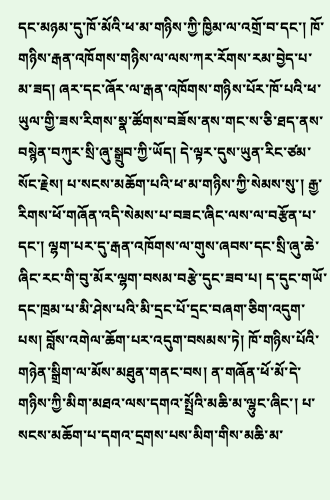དང་མཉམ་དུ་ཁོ་མོའི་ཕ་མ་གཉིས་ཀྱི་ཁྱིམ་ལ་འགྲོ་བ་དང་། ཁོ་གཉིས་རྒན་འཁོགས་གཉིས་ལ་ལས་ཀར་རོགས་རམ་བྱེད་པ་མ་ཟད། ཞར་དང་ཞོར་ལ་རྒན་འཁོགས་གཉིས་པོར་ཁོ་པའི་ཕ་ཡུལ་གྱི་ཟས་རིགས་སྣ་ཚོགས་བཟོས་ནས་གང་ས་ཅི་ཐད་ནས་བསྙེན་བཀུར་སྲི་ཞུ་སྒྲུབ་ཀྱི་ཡོད། དེ་ལྟར་དུས་ཡུན་རིང་ཙམ་སོང་རྗེས། པ་སངས་མཆོག་པའི་ཕ་མ་གཉིས་ཀྱི་སེམས་སུ་། རྒྱ་རིགས་ཕོ་གཞོན་འདི་སེམས་པ་བཟང་ཞིང་ལས་ལ་བརྩོན་པ་དང་། ལྷག་པར་དུ་རྒན་འཁོགས་ལ་གུས་ཞབས་དང་སྲི་ཞུ་ཆེ་ཞིང་རང་གི་བུ་མོར་ལྷག་བསམ་བརྩེ་དུང་ཟབ་པ། ད་དུང་གཡོ་དང་ཁྲམ་པ་མི་ཤེས་པའི་མི་དྲང་པོ་དྲང་བཞག་ཅིག་འདུག་པས། བློས་འགེལ་ཆོག་པར་འདུག་བསམས་ཏེ། ཁོ་གཉིས་པོའི་གཉེན་སྒྲིག་ལ་མོས་མཐུན་གནང་བས། ན་གཞོན་ཕོ་མོ་དེ་གཉིས་ཀྱི་མིག་མཐའ་ལས་དགའ་སྤྲོའི་མཆི་མ་ལྷུང་ཞིང་། པ་སངས་མཆོག་པ་དགའ་དྲགས་པས་མིག་གིས་མཆི་མ་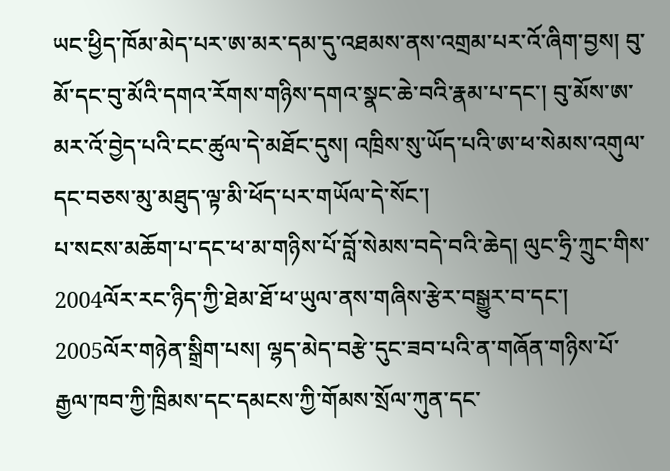ཡང་ཕྱིད་ཁོམ་མེད་པར་ཨ་མར་དམ་དུ་འཐམས་ནས་འགྲམ་པར་འོ་ཞིག་བྱས། བུ་མོ་དང་བུ་མོའི་དགའ་རོགས་གཉིས་དགའ་སྣང་ཆེ་བའི་རྣམ་པ་དང་། བུ་མོས་ཨ་མར་འོ་བྱེད་པའི་ངང་ཚུལ་དེ་མཐོང་དུས། འཁྲིས་སུ་ཡོད་པའི་ཨ་ཕ་སེམས་འགུལ་དང་བཅས་མུ་མཐུད་ལྟ་མི་ཕོད་པར་གཡོལ་དེ་སོང་།
པ་སངས་མཆོག་པ་དང་ཕ་མ་གཉིས་པོ་བློ་སེམས་བདེ་བའི་ཆེད། ལུང་ཧྲི་ཀྲུང་གིས་2004ལོར་རང་ཉིད་ཀྱི་ཐེམ་ཐོ་ཕ་ཡུལ་ནས་གཞིས་རྩེར་བསྒྱུར་བ་དང་། 2005ལོར་གཉེན་སྒྲིག་པས། ལྷད་མེད་བརྩེ་དུང་ཟབ་པའི་ན་གཞོན་གཉིས་པོ་རྒྱལ་ཁབ་ཀྱི་ཁྲིམས་དང་དམངས་ཀྱི་གོམས་སྲོལ་ཀུན་དང་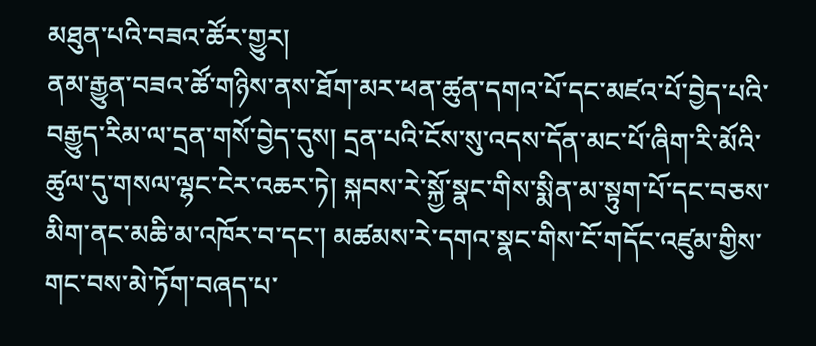མཐུན་པའི་བཟའ་ཚོར་གྱུར།
ནམ་རྒྱུན་བཟའ་ཚོ་གཉིས་ནས་ཐོག་མར་ཕན་ཚུན་དགའ་པོ་དང་མཛའ་པོ་བྱེད་པའི་བརྒྱུད་རིམ་ལ་དྲན་གསོ་བྱེད་དུས། དྲན་པའི་ངོས་སུ་འདས་དོན་མང་པོ་ཞིག་རི་མོའི་ཚུལ་དུ་གསལ་ལྷང་ངེར་འཆར་ཏེ། སྐབས་རེ་སྐྱོ་སྣང་གིས་སྨིན་མ་སྟུག་པོ་དང་བཅས་མིག་ནང་མཆི་མ་འཁོར་བ་དང་། མཚམས་རེ་དགའ་སྣང་གིས་ངོ་གདོང་འཛུམ་གྱིས་གང་བས་མེ་ཏོག་བཞད་པ་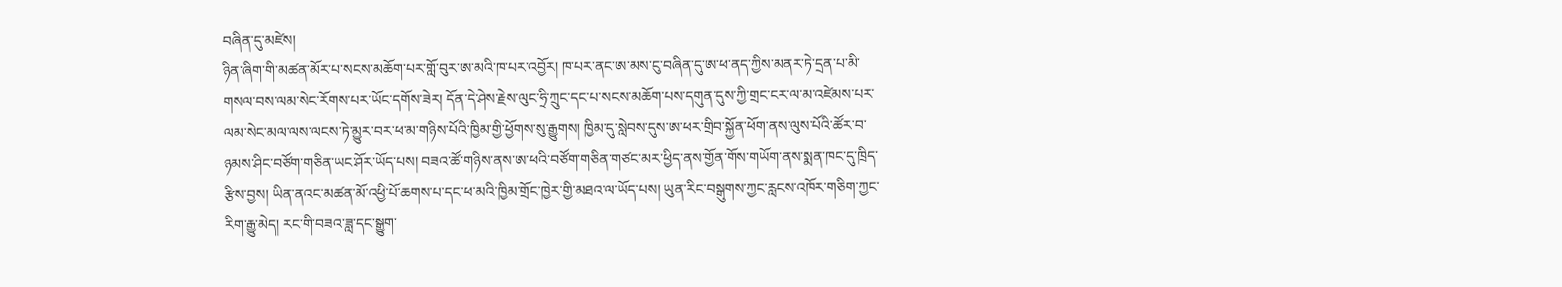བཞིན་དུ་མཛེས།
ཉིན་ཞིག་གི་མཚན་མོར་པ་སངས་མཆོག་པར་གློ་བུར་ཨ་མའི་ཁ་པར་འབྱོར། ཁ་པར་ནང་ཨ་མས་ངུ་བཞིན་དུ་ཨ་ཕ་ནད་ཀྱིས་མནར་ཏེ་དྲན་པ་མི་གསལ་བས་ལམ་སེང་རོགས་པར་ཡོང་དགོས་ཟེར། དོན་དེ་ཤེས་རྗེས་ལུང་ཧྲི་ཀྲུང་དང་པ་སངས་མཆོག་པས་དགུན་དུས་ཀྱི་གྲང་ངར་ལ་མ་འཛེམས་པར་ལམ་སེང་མལ་ལས་ལངས་ཏེ་མྱུར་བར་ཕ་མ་གཉིས་པོའི་ཁྱིམ་གྱི་ཕྱོགས་སུ་རྒྱུགས། ཁྱིམ་དུ་སླེབས་དུས་ཨ་ཕར་གྲིབ་སྐྱོན་ཕོག་ནས་ལུས་པོའི་ཚོར་བ་ཉམས་ཤིང་བཙོག་གཅིན་ཡང་ཤོར་ཡོད་པས། བཟའ་ཚོ་གཉིས་ནས་ཨ་ཕའི་བཙོག་གཅིན་གཙང་མར་ཕྱིད་ནས་གྱོན་གོས་གཡོག་ནས་སྨན་ཁང་དུ་ཁྲིད་རྩིས་བྱས། ཡིན་ནའང་མཚན་མོ་འཕྱི་པོ་ཆགས་པ་དང་ཕ་མའི་ཁྱིམ་གྲོང་ཁྱེར་གྱི་མཐའ་ལ་ཡོད་པས། ཡུན་རིང་བསྒུགས་ཀྱང་རླངས་འཁོར་གཅིག་ཀྱང་རིག་རྒྱུ་མེད། རང་གི་བཟའ་ཟླ་དང་སྒྱུག་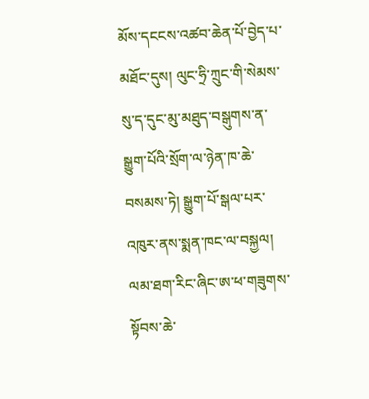མོས་དངངས་འཚབ་ཆེན་པོ་བྱེད་པ་མཐོང་དུས། ལུང་ཧྲི་ཀྲུང་གི་སེམས་སུ་ད་དུང་མུ་མཐུད་བསྒུགས་ན་སྒྱུག་པོའི་སྲོག་ལ་ཉེན་ཁ་ཆེ་བསམས་ཏེ། སྒྱུག་པོ་སྒལ་པར་འཁུར་ནས་སྨན་ཁང་ལ་བསྐྱལ། ལམ་ཐག་རིང་ཞིང་ཨ་ཕ་གཟུགས་སྟོབས་ཆེ་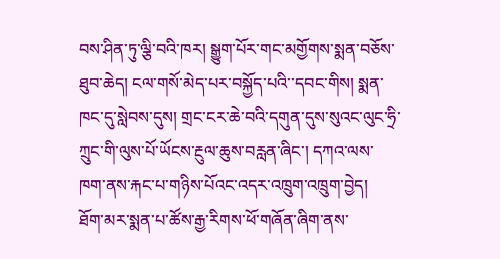བས་ཤིན་ཏུ་ལྕི་བའི་ཁར། སྒྱུག་པོར་གང་མགྱོགས་སྨན་བཅོས་ཐུབ་ཆེད། ངལ་གསོ་མེད་པར་བསྐྱོད་པའི་་དབང་གིས། སྨན་ཁང་དུ་སླེབས་དུས། གྲང་ངར་ཆེ་བའི་དགུན་དུས་སུའང་ལུང་ཧྲི་ཀྲུང་གི་ལུས་པོ་ཡོངས་རྔུལ་ཆུས་བརླན་ཞིང་། དཀའ་ལས་ཁག་ནས་རྐང་པ་གཉིས་པོའང་འདར་འཁྲུག་འཁྲུག་བྱེད།
ཐོག་མར་སྨན་པ་ཚོས་རྒྱ་རིགས་ཕོ་གཞོན་ཞིག་ནས་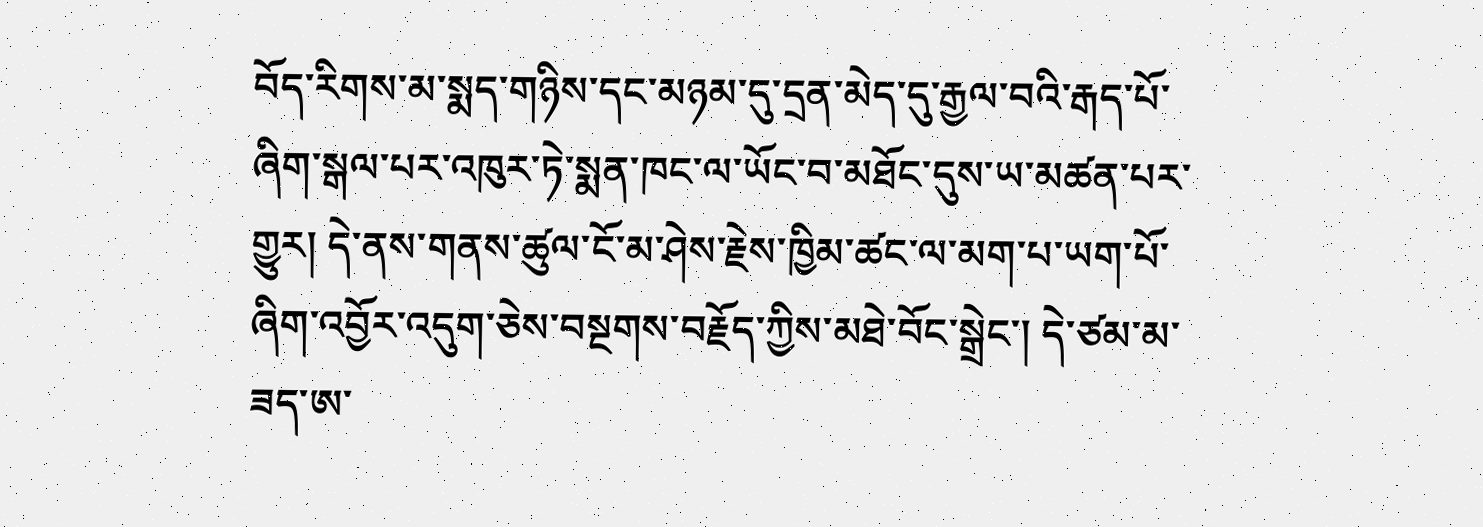བོད་རིགས་མ་སྨད་གཉིས་དང་མཉམ་དུ་དྲན་མེད་དུ་རྒྱལ་བའི་རྒད་པོ་ཞིག་སྒལ་པར་འཁུར་ཏེ་སྨན་ཁང་ལ་ཡོང་བ་མཐོང་དུས་ཡ་མཚན་པར་གྱུར། དེ་ནས་གནས་ཚུལ་ངོ་མ་ཤེས་རྗེས་ཁྱིམ་ཚང་ལ་མག་པ་ཡག་པོ་ཞིག་འབྱོར་འདུག་ཅེས་བསྔགས་བརྗོད་ཀྱིས་མཐེ་བོང་སྒྲེང་། དེ་ཙམ་མ་ཟད་ཨ་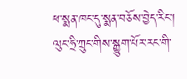ཕ་སྨན་ཁང་དུ་སྨན་བཅོས་བྱེད་རིང་། ལུང་ཧྲི་ཀྲུང་གིས་སྒྱུག་པོར་རང་གི་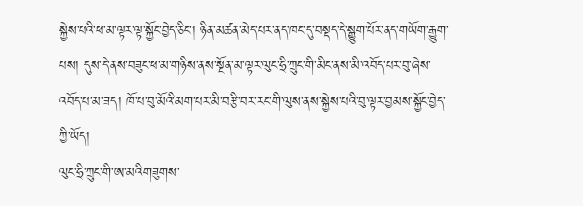སྐྱེས་པའི་ཕ་མ་ལྟར་ལྟ་སྐྱོང་བྱེད་ཅིང་། ཉིན་མཚན་མེད་པར་ནད་ཁང་དུ་བསྡད་དེ་སྒྱུག་པོར་ནད་གཡོག་རྒྱུག་པས། དུས་དེ་ནས་བཟུང་ཕ་མ་གཉིས་ནས་སྔོན་མ་ལྟར་ལུང་ཧྲི་ཀྲུང་གི་མིང་ནས་མི་འབོད་པར་བུ་ཞེས་འབོད་པ་མ་ཟད། ཁོ་པ་བུ་མོའི་མག་པར་མི་བརྩི་བར་རང་གི་ལུས་ནས་སྐྱེས་པའི་བུ་ལྟར་བྱམས་སྐྱོང་བྱེད་ཀྱི་ཡོད།
ལུང་ཧྲི་ཀྲུང་གི་ཨ་མའིགཟུགས་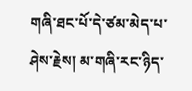གཞི་ཐང་པོ་དེ་ཙམ་མེད་པ་ཤེས་རྗེས། མ་གཞི་རང་ཉིད་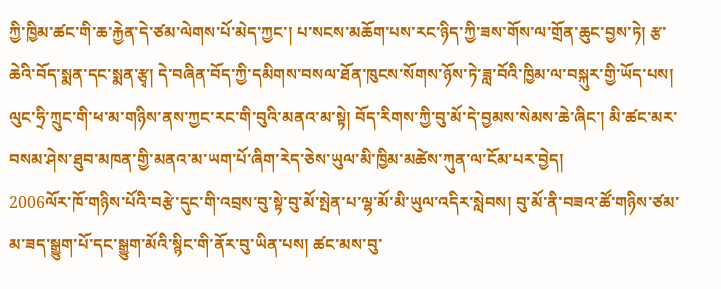ཀྱི་ཁྱིམ་ཚང་གི་ཆ་རྐྱེན་དེ་ཙམ་ལེགས་པོ་མེད་ཀྱང་། པ་སངས་མཆོག་པས་རང་ཉིད་ཀྱི་ཟས་གོས་ལ་གྲོན་ཆུང་བྱས་ཏེ། རྩ་ཆེའི་བོད་སྨན་དང་སྨན་རྩྭ། དེ་བཞིན་བོད་ཀྱི་དམིགས་བསལ་ཐོན་ཁུངས་སོགས་ཉོས་ཏེ་ཟླ་བོའི་ཁྱིམ་ལ་བསྐུར་གྱི་ཡོད་པས། ལུང་ཧྲི་ཀྲུང་གི་ཕ་མ་གཉིས་ནས་ཀྱང་རང་གི་བུའི་མནའ་མ་སྟེ། བོད་རིགས་ཀྱི་བུ་མོ་དེ་བྱམས་སེམས་ཆེ་ཞིང་། མི་ཚང་མར་བསམ་ཤེས་ཐུབ་མཁན་གྱི་མནའ་མ་ཡག་པོ་ཞིག་རེད་ཅེས་ཡུལ་མི་ཁྱིམ་མཚེས་ཀུན་ལ་ངོམ་པར་བྱེད།
2006ལོར་ཁོ་གཉིས་པོའི་བརྩེ་དུང་གི་འབྲས་བུ་སྟེ་བུ་མོ་སྤེན་པ་ལྷ་མོ་མི་ཡུལ་འདིར་སླེབས། བུ་མོ་ནི་བཟའ་ཚོ་གཉིས་ཙམ་མ་ཟད་སྒྱུག་པོ་དང་སྒྱུག་མོའི་སྙིང་གི་ནོར་བུ་ཡིན་པས། ཚང་མས་བུ་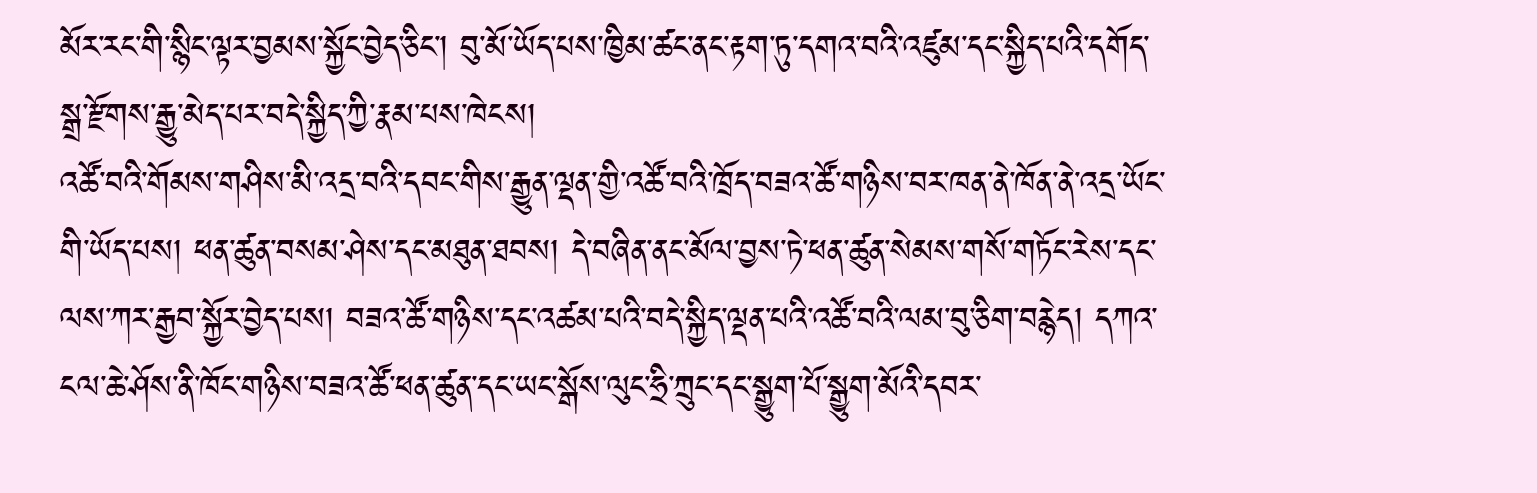མོར་རང་གི་སྙིང་ལྟར་བྱམས་སྐྱོང་བྱེད་ཅིང་། བུ་མོ་ཡོད་པས་ཁྱིམ་ཚང་ནང་རྟག་ཏུ་དགའ་བའི་འཛུམ་དང་སྐྱིད་པའི་དགོད་སྒྲ་རྫོགས་རྒྱུ་མེད་པར་བདེ་སྐྱིད་ཀྱི་རྣམ་པས་ཁེངས།
འཚོ་བའི་གོམས་གཤིས་མི་འདྲ་བའི་དབང་གིས་རྒྱུན་ལྡན་གྱི་འཚོ་བའི་ཁྲོད་བཟའ་ཚོ་གཉིས་བར་ཁན་ནེ་ཁོན་ནེ་འདྲ་ཡོང་གི་ཡོད་པས། ཕན་ཚུན་བསམ་ཤེས་དང་མཐུན་ཐབས། དེ་བཞིན་ནང་མོལ་བྱས་ཏེ་ཕན་ཚུན་སེམས་གསོ་གཏོང་རེས་དང་ལས་ཀར་རྒྱབ་སྐྱོར་བྱེད་པས། བཟའ་ཚོ་གཉིས་དང་འཚམ་པའི་བདེ་སྐྱིད་ལྡན་པའི་འཚོ་བའི་ལམ་བུ་ཅིག་བརྙེད། དཀའ་ངལ་ཆེ་ཤོས་ནི་ཁོང་གཉིས་བཟའ་ཚོ་ཕན་ཚུན་དང་ཡང་སྒོས་ལུང་ཧྲི་ཀྲུང་དང་སྒྱུག་པོ་སྒྱུག་མོའི་དབར་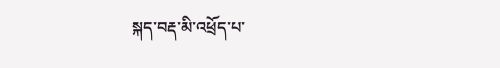སྐད་བརྡ་མི་འཕྲོད་པ་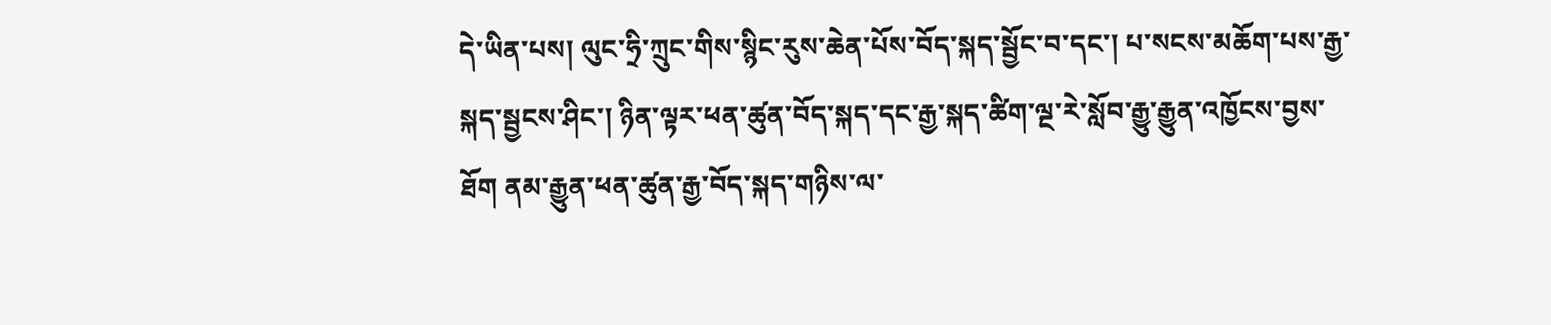དེ་ཡིན་པས། ལུང་ཧྲི་ཀྲུང་གིས་སྙིང་རུས་ཆེན་པོས་བོད་སྐད་སྦྱོང་བ་དང་། པ་སངས་མཆོག་པས་རྒྱ་སྐད་སྦྱངས་ཤིང་། ཉིན་ལྟར་ཕན་ཚུན་བོད་སྐད་དང་རྒྱ་སྐད་ཚིག་ལྔ་རེ་སློབ་རྒྱུ་རྒྱུན་འཁྱོངས་བྱས་ཐོག ནམ་རྒྱུན་ཕན་ཚུན་རྒྱ་བོད་སྐད་གཉིས་ལ་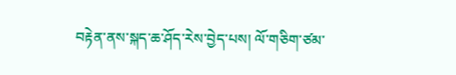བརྟེན་ནས་སྐད་ཆ་ཤོད་རེས་བྱེད་པས། ལོ་གཅིག་ཙམ་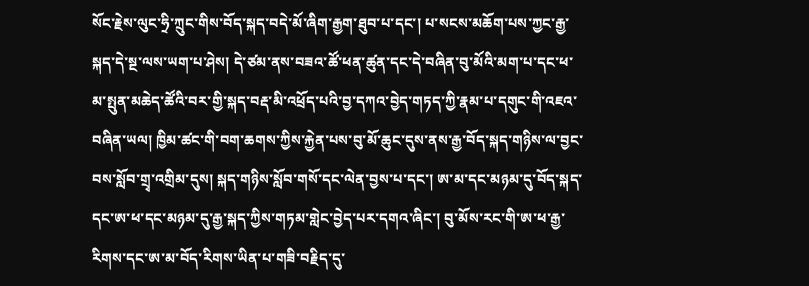སོང་རྗེས་ལུང་ཧྲི་ཀྲུང་གིས་བོད་སྐད་བདེ་མོ་ཞིག་རྒྱག་ཐུབ་པ་དང་། པ་སངས་མཆོག་པས་ཀྱང་རྒྱ་སྐད་དེ་སྔ་ལས་ཡག་པ་ཤེས། དེ་ཙམ་ནས་བཟའ་ཚོ་ཕན་ཚུན་དང་དེ་བཞིན་བུ་མོའི་མག་པ་དང་ཕ་མ་སྤུན་མཆེད་ཚོའི་བར་གྱི་སྐད་བརྡ་མི་འཕྲོད་པའི་བྱ་དཀའ་བྱེད་གཏད་ཀྱི་རྣམ་པ་དགུང་གི་འཇའ་བཞིན་ཡལ། ཁྱིམ་ཚང་གི་བག་ཆགས་ཀྱིས་རྐྱེན་པས་བུ་མོ་ཆུང་དུས་ནས་རྒྱ་བོད་སྐད་གཉིས་ལ་བྱང་བས་སློབ་གྲྭ་འགྲིམ་དུས། སྐད་གཉིས་སློབ་གསོ་དང་ལེན་བྱས་པ་དང་། ཨ་མ་དང་མཉམ་དུ་བོད་སྐད་དང་ཨ་ཕ་དང་མཉམ་དུ་རྒྱ་སྐད་ཀྱིས་གཏམ་གླེང་བྱེད་པར་དགའ་ཞིང་། བུ་མོས་རང་གི་ཨ་ཕ་རྒྱ་རིགས་དང་ཨ་མ་བོད་རིགས་ཡིན་པ་གཟི་བརྗིད་དུ་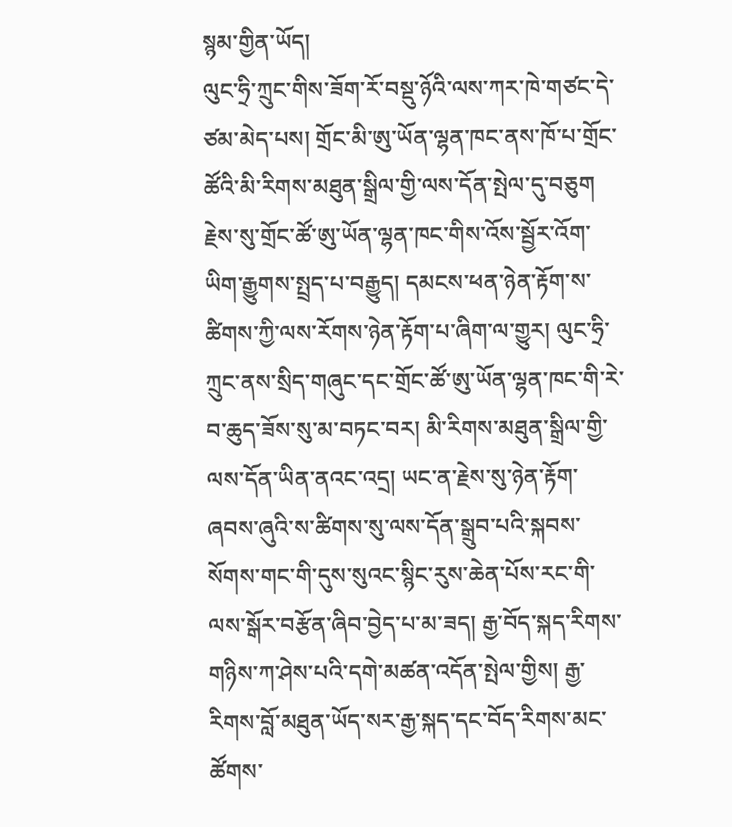སྙམ་གྱིན་ཡོད།
ལུང་ཧྲི་ཀྲུང་གིས་ཟོག་རོ་བསྡུ་ཉོའི་ལས་ཀར་ཁེ་གཙང་དེ་ཙམ་མེད་པས། གྲོང་མི་ཨུ་ཡོན་ལྷན་ཁང་ནས་ཁོ་པ་གྲོང་ཚོའི་མི་རིགས་མཐུན་སྒྲིལ་གྱི་ལས་དོན་སྤེལ་དུ་བཅུག རྗེས་སུ་གྲོང་ཚོ་ཨུ་ཡོན་ལྷན་ཁང་གིས་འོས་སྦྱོར་འོག་ཡིག་རྒྱུགས་སྤྲད་པ་བརྒྱུད། དམངས་ཕན་ཉེན་རྟོག་ས་ཚིགས་ཀྱི་ལས་རོགས་ཉེན་རྟོག་པ་ཞིག་ལ་གྱུར། ལུང་ཧྲི་ཀྲུང་ནས་སྲིད་གཞུང་དང་གྲོང་ཚོ་ཨུ་ཡོན་ལྷན་ཁང་གི་རེ་བ་ཆུད་ཟོས་སུ་མ་བཏང་བར། མི་རིགས་མཐུན་སྒྲིལ་གྱི་ལས་དོན་ཡིན་ནའང་འདྲ། ཡང་ན་རྗེས་སུ་ཉེན་རྟོག་ཞབས་ཞུའི་ས་ཚིགས་སུ་ལས་དོན་སྒྲུབ་པའི་སྐབས་སོགས་གང་གི་དུས་སུའང་སྙིང་རུས་ཆེན་པོས་རང་གི་ལས་སྒོར་བརྩོན་ཞིབ་བྱེད་པ་མ་ཟད། རྒྱ་བོད་སྐད་རིགས་གཉིས་ཀ་ཤེས་པའི་དགེ་མཚན་འདོན་སྤེལ་གྱིས། རྒྱ་རིགས་བློ་མཐུན་ཡོད་སར་རྒྱ་སྐད་དང་བོད་རིགས་མང་ཚོགས་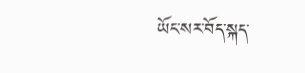ཡོང་སར་བོད་སྐད་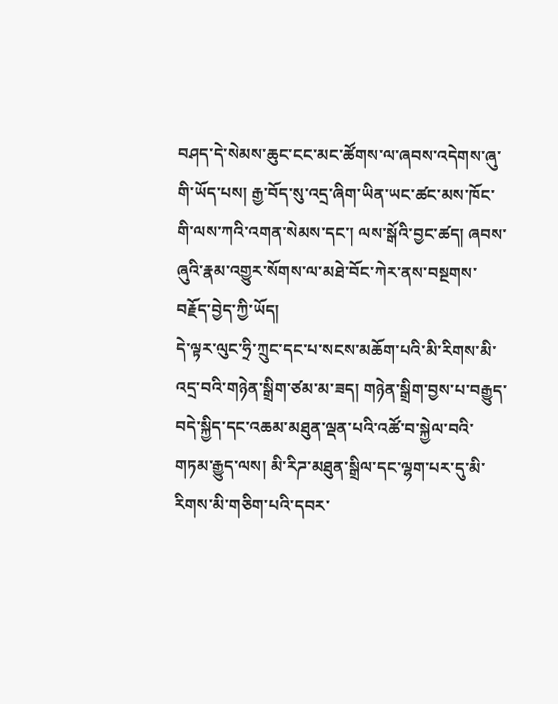བཤད་དེ་སེམས་ཆུང་ངང་མང་ཚོགས་ལ་ཞབས་འདེགས་ཞུ་གི་ཡོད་པས། རྒྱ་བོད་སུ་འདྲ་ཞིག་ཡིན་ཡང་ཚང་མས་ཁོང་གི་ལས་ཀའི་འགན་སེམས་དང་། ལས་སྒོའི་བྱང་ཚད། ཞབས་ཞུའི་རྣམ་འགྱུར་སོགས་ལ་མཐེ་བོང་ཀེར་ནས་བསྔགས་བརྗོད་བྱེད་ཀྱི་ཡོད།
དེ་ལྟར་ལུང་ཧྲི་ཀྲུང་དང་པ་སངས་མཆོག་པའི་མི་རིགས་མི་འདྲ་བའི་གཉེན་སྒྲིག་ཙམ་མ་ཟད། གཉེན་སྒྲིག་བྱས་པ་བརྒྱུད་བདེ་སྐྱིད་དང་འཆམ་མཐུན་ལྡན་པའི་འཚོ་བ་སྐྱེལ་བའི་གཏམ་རྒྱུད་ལས། མི་རིཌ་མཐུན་སྒྲིལ་དང་ལྷག་པར་དུ་མི་རིགས་མི་གཅིག་པའི་དབར་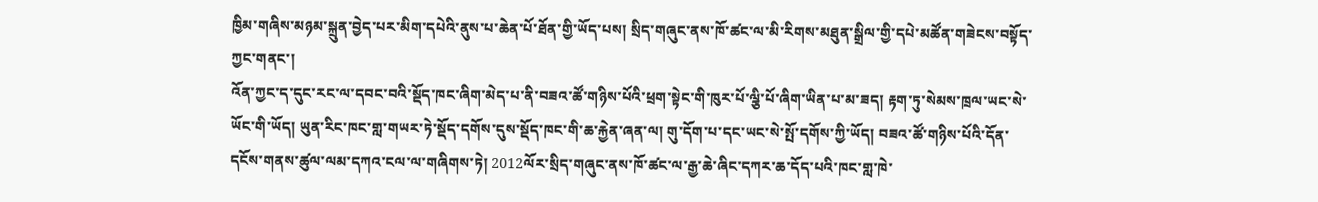ཁྱིམ་གཞིས་མཉམ་སྐྲུན་བྱེད་པར་མིག་དཔེའི་ནུས་པ་ཆེན་པོ་ཐོན་གྱི་ཡོད་པས། སྲིད་གཞུང་ནས་ཁོ་ཚང་ལ་མི་རིགས་མཐུན་སྒྲིལ་གྱི་དཔེ་མཚོན་གཟེངས་བསྟོད་ཀྱང་གནང་།
འོན་ཀྱང་ད་དུང་རང་ལ་དབང་བའི་སྡོད་ཁང་ཞིག་མེད་པ་ནི་བཟའ་ཚོ་གཉིས་པོའི་ཕྲག་སྟེང་གི་ཁུར་པོ་ལྕི་པོ་ཞིག་ཡིན་པ་མ་ཟད། རྟག་ཏུ་སེམས་ཁྲལ་ཡང་སེ་ཡོང་གི་ཡོད། ཡུན་རིང་ཁང་གླ་གཡར་ཏེ་སྡོད་དགོས་དུས་སྡོད་ཁང་གི་ཆ་རྐྱེན་ཞན་ལ། གུ་དོག་པ་དང་ཡང་སེ་སྤོ་དགོས་ཀྱི་ཡོད། བཟའ་ཚོ་གཉིས་པོའི་དོན་དངོས་གནས་ཚུལ་ལམ་དཀའ་ངལ་ལ་གཞིགས་ཏེ། 2012ལོར་སྲིད་གཞུང་ནས་ཁོ་ཚང་ལ་རྒྱ་ཆེ་ཞིང་དཀར་ཆ་དོད་པའི་ཁང་གླ་ཁེ་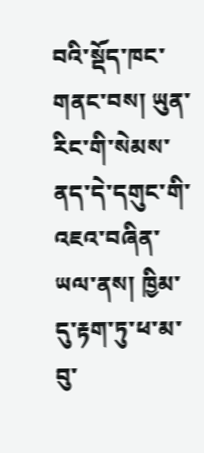བའི་སྡོད་ཁང་གནང་བས། ཡུན་རིང་གི་སེམས་ནད་དེ་དགུང་གི་འཇའ་བཞིན་ཡལ་ནས། ཁྱིམ་དུ་རྟག་ཏུ་ཕ་མ་བུ་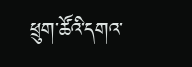ཕྲུག་ཚོའི་དགའ་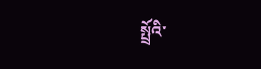སྤྲོའི་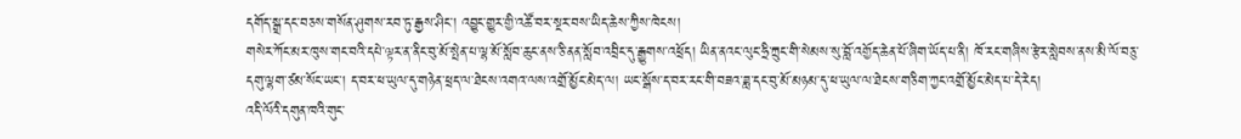དགོད་སྒྲ་དང་བཅས་གསོན་ཤུགས་རབ་ཏུ་རྒྱས་ཤིང་། འབྱུང་གྱུར་གྱི་འཚོ་བར་སྔར་བས་ཡིད་ཆེས་ཀྱིས་ཁེངས།
གསེར་ཀོང་མར་ཁུས་གང་བའི་དཔེ་ལྟར་ན་ནིང་བུ་མོ་སྤེན་པ་ལྷ་མོ་སློབ་ཆུང་ནས་ཅི་ནན་སློབ་འབྲིང་དུ་རྒྱུགས་འཕྲོད། ཡིན་ནའང་ལུང་ཧྲི་ཀྲུང་གི་སེམས་སུ་བློ་འགྱོད་ཆེན་པོ་ཞིག་ཡོད་པ་ནི། ཁོ་རང་གཞིས་རྩེར་སླེབས་ནས་མི་ལོ་བཅུ་དགུ་ལྷག་ཙམ་སོང་ཡང་། ད་བར་ཕ་ཡུལ་དུ་གཉེན་ཕྲད་ལ་ཐེངས་འགའ་ལས་འགྲོ་མྱོང་མེད་ལ། ཡང་སྒོས་ད་བར་རང་གི་བཟའ་ཟླ་དང་བུ་མོ་མཉམ་དུ་ཕ་ཡུལ་ལ་ཐེངས་གཅིག་ཀྱང་འགྲོ་མྱོང་མེད་པ་དེ་རེད།
འདི་ལོའི་དགུན་ཁའི་གུང་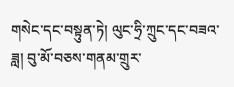གསེང་དང་བསྟུན་ཏེ། ལུང་ཧྲི་ཀྲུང་དང་བཟའ་ཟླ། བུ་མོ་བཅས་གནམ་གྲུར་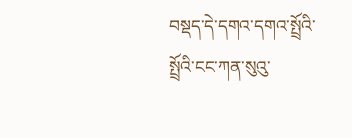བསྡད་དེ་དགའ་དགའ་སྤྲོའི་སྤྲོའི་ངང་ཀན་སུའུ་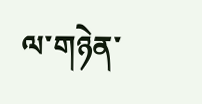ལ་གཉེན་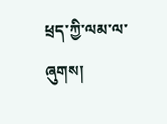ཕྲད་ཀྱི་ལམ་ལ་ཞུགས།